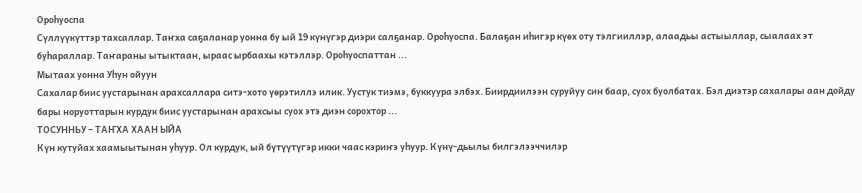Ороһуоспа
Сүллүүкүттэр тахсаллар. Таҥха саҕаланар уонна бу ый 19 күнүгэр диэри салҕанар. Ороһуоспа. Балаҕан иһигэр күөх оту тэлгииллэр, алаадьы астыыллар, сыалаах эт буһараллар. Таҥараны ытыктаан, ыраас ырбаахы кэтэллэр. Ороһуоспаттан ...
Мытаах уонна Уһун ойуун
Сахалар биис уустарынан арахсаллара ситэ-хото үөрэтиллэ илик. Уустук тиэмэ, буккуура элбэх. Биирдиилээн суруйуу син баар, суох буолбатах. Бэл диэтэр сахалары аан дойду бары норуоттарын курдук биис уустарынан арахсыы суох этэ диэн сорохтор ...
ТОСУННЬУ – ТАҤХА ХААН ЫЙА
Күн кутуйах хаамыытынан уһуур. Ол курдук, ый бүтүүтүгэр икки чаас кэриҥэ уһуур. Күнү-дьылы билгэлээччилэр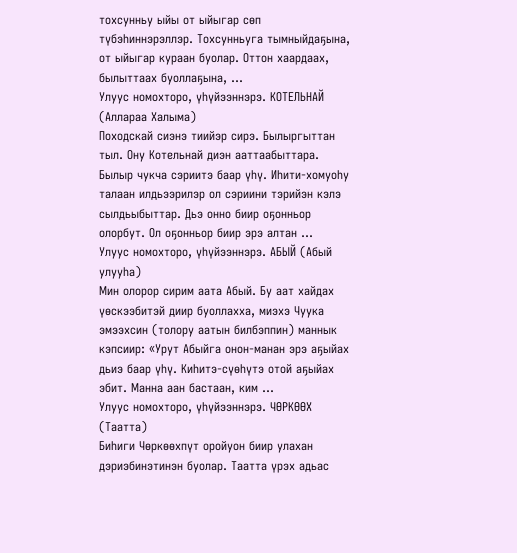тохсунньу ыйы от ыйыгар сөп түбэһиннэрэллэр. Тохсунньуга тымныйдаҕына, от ыйыгар кураан буолар. Оттон хаардаах, былыттаах буоллаҕына, ...
Улуус номохторо, үһүйээннэрэ. КОТЕЛЬНАЙ (Аллараа Халыма)
Походскай сиэнэ тиийэр сирэ. Былыргыттан тыл. Ону Котельнай диэн ааттаабыттара. Былыр чукча сэриитэ баар үһү. Иһити-хомуоһу талаан илдьээрилэр ол сэриини тэрийэн кэлэ сылдьыбыттар. Дьэ онно биир оҕонньор олорбут. Ол оҕонньор биир эрэ алтан ...
Улуус номохторо, үһүйээннэрэ. АБЫЙ (Абый улууһа)
Мин олорор сирим аата Абый. Бу аат хайдах үөскээбитэй диир буоллахха, миэхэ Чуука эмээхсин (толору аатын билбэппин) маннык кэпсиир: «Урут Абыйга онон-манан эрэ аҕыйах дьиэ баар үһү. Киһитэ-сүөһүтэ отой аҕыйах эбит. Манна аан бастаан, ким ...
Улуус номохторо, үһүйээннэрэ. ЧӨРКӨӨХ (Таатта)
Биһиги Чөркөөхпүт оройуон биир улахан дэриэбинэтинэн буолар. Таатта үрэх адьас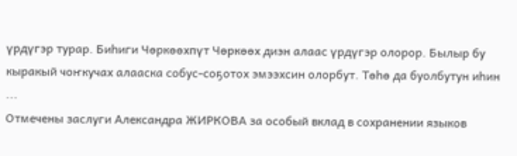үрдүгэр турар. Биһиги Чөркөөхпүт Чөркөөх диэн алаас үрдүгэр олорор. Былыр бу кыракый чоҥкучах алааска собус-соҕотох эмээхсин олорбут. Төһө да буолбутун иһин ...
Отмечены заслуги Александра ЖИРКОВА за особый вклад в сохранении языков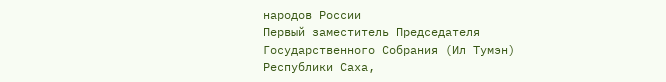народов России
Первый заместитель Председателя Государственного Собрания (Ил Тумэн) Республики Саха,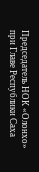Председатель НОК «Олонхо» при Главе Республики Саха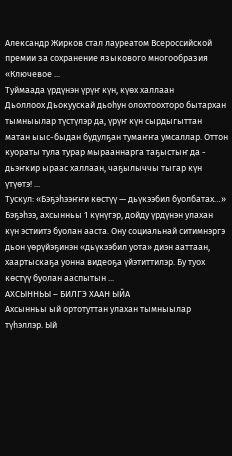Александр Жирков стал лауреатом Всероссийской премии за сохранение языкового многообразия «Ключевое ...
Туймаада үрдүнэн үрүҥ күн, күөх халлаан
Дьоллоох Дьокуускай дьоһун олохтоохторо бытархан тымныылар түстүлэр да, үрүҥ күн сырдыгыттан матан ыыс-быдан будулҕан тумаҥҥа умсаллар. Оттон куораты тула турар мырааннарга таҕыстыҥ да - дьэҥкир ыраас халлаан, чаҕылыччы тыгар күн үтүөтэ! ...
Тускул: «Бэҕэһээҥҥи көстүү — дьүкээбил буолбатах…»
Бэҕэһээ, ахсынньы 1 күнүгэр, дойду үрдүнэн улахан күн эстиитэ буолан ааста. Ону социальнай ситимнэргэ дьон үөрүйэҕинэн «дьүкээбил уота» диэн ааттаан, хаартыскаҕа уонна видеоҕа үйэтиттилэр. Бу туох көстүү буолан ааспытын ...
АХСЫННЬЫ – БИЛГЭ ХААН ЫЙА
Ахсынньы ый ортотуттан улахан тымныылар түһэллэр. Ый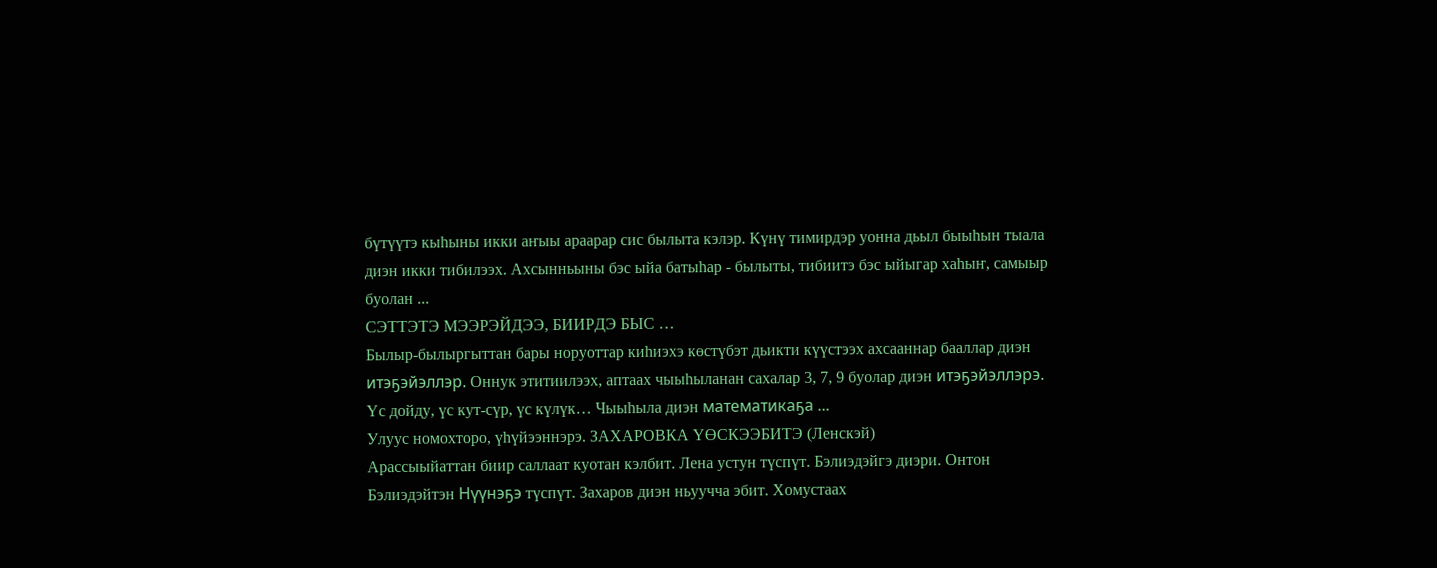бүтүүтэ кыһыны икки аҥыы араарар сис былыта кэлэр. Күнү тимирдэр уонна дьыл быыһын тыала диэн икки тибилээх. Ахсынньыны бэс ыйа батыһар - былыты, тибиитэ бэс ыйыгар хаһыҥ, самыыр буолан ...
СЭТТЭТЭ МЭЭРЭЙДЭЭ, БИИРДЭ БЫС …
Былыр-былыргыттан бары норуоттар киһиэхэ көстүбэт дьикти күүстээх ахсааннар бааллар диэн итэҕэйэллэр. Оннук этитиилээх, аптаах чыыһыланан сахалар 3, 7, 9 буолар диэн итэҕэйэллэрэ. Үс дойду, үс кут-сүр, үс күлүк… Чыыһыла диэн математикаҕа ...
Улуус номохторо, үһүйээннэрэ. ЗАХАРОВКА ҮӨСКЭЭБИТЭ (Ленскэй)
Арассыыйаттан биир саллаат куотан кэлбит. Лена устун түспүт. Бэлиэдэйгэ диэри. Онтон Бэлиэдэйтэн Нүүнэҕэ түспүт. Захаров диэн ньуучча эбит. Хомустаах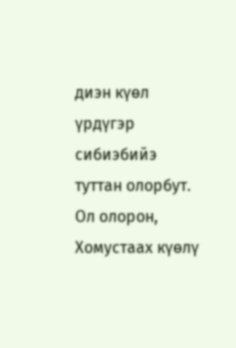диэн күөл үрдүгэр сибиэбийэ туттан олорбут. Ол олорон, Хомустаах күөлү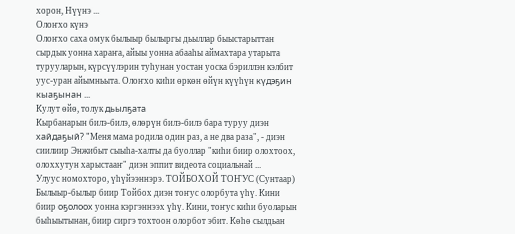хорон, Нүүнэ ...
Олоҥхо күнэ
Олоҥхо саха омук былыыр былыргы дьыллар быыстарыттан сырдык уонна хараҥа, айыы уонна абааһы аймахтара утарыта турууларын, күрсүүлэрин туһунан уостан уоска бэриллэн кэлбит уус-уран айымньыта. Олоҥхо киһи өркөн өйүн күүһүн күдэҕин кыаҕынан ...
Кулут өйө, толук дьылҕата
Кырбанарын билэ-билэ, өлөрүн билэ-билэ бара туруу диэн хайдаҕый? "Меня мама родила один раз, а не два раза", - диэн сиилиир Энжибыт сыыһа-халты да буоллар "киһи биир олохтоох, олоххутун харыстааҥ" диэн эппит видеота социальнай ...
Улуус номохторо, үһүйээннэрэ. ТОЙБОХОЙ ТОҤУС (Сунтаар)
Былыыр-былыр биир Тойбох диэн тоҥус олорбута үһү. Кини биир оҕолоох уонна кэргэннээх үһү. Кини, тоҥус киһи буоларын быһыытынан, биир сиргэ тохтоон олорбот эбит. Көһө сылдьан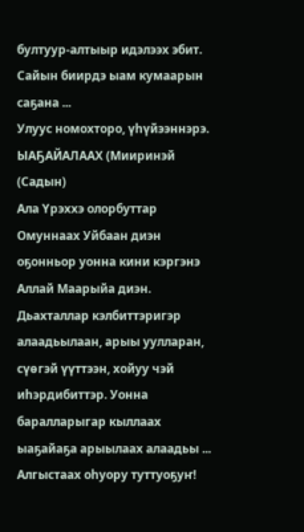бултуур-алтыыр идэлээх эбит. Сайын биирдэ ыам кумаарын саҕана ...
Улуус номохторо, үһүйээннэрэ. ЫАҔАЙАЛААХ (Мииринэй (Садын)
Ала Үрэххэ олорбуттар Омуннаах Уйбаан диэн оҕонньор уонна кини кэргэнэ Аллай Маарыйа диэн. Дьахталлар кэлбиттэригэр алаадьылаан, арыы уулларан, сүөгэй үүттээн, хойуу чэй иһэрдибиттэр. Уонна баралларыгар кыллаах ыаҕайаҕа арыылаах алаадьы ...
Алгыстаах оһуору туттуоҕуҥ!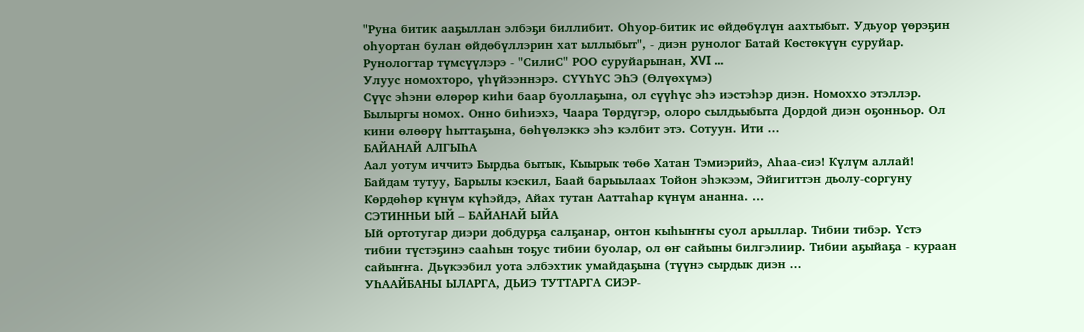"Руна битик ааҕыллан элбэҕи биллибит. Оһуор-битик ис өйдөбүлүн аахтыбыт. Удьуор үөрэҕин оһуортан булан өйдөбүллэрин хат ыллыбыт", - диэн рунолог Батай Көстөкүүн суруйар. Рунологтар түмсүүлэрэ - "СилиС" РОО суруйарынан, XVI ...
Улуус номохторо, үһүйээннэрэ. СҮҮҺҮС ЭҺЭ (Өлүөхүмэ)
Сүүс эһэни өлөрөр киһи баар буоллаҕына, ол сүүһүс эһэ иэстэһэр диэн. Номоххо этэллэр. Былыргы номох. Онно биһиэхэ, Чаара Төрдүгэр, олоро сылдьыбыта Дордой диэн оҕонньор. Ол кини өлөөрү һыттаҕына, бөһүөлэккэ эһэ кэлбит этэ. Сотуун. Ити ...
БАЙАНАЙ АЛГЫҺА
Аал уотум иччитэ Бырдьа бытык, Кыырык төбө Хатан Тэмиэрийэ, Аһаа-сиэ! Күлүм аллай! Байдам тутуу, Барылы кэскил, Баай барыылаах Тойон эһэкээм, Эйигиттэн дьолу-соргуну Көрдөһөр күнүм күһэйдэ, Айах тутан Ааттаһар күнүм ананна. ...
СЭТИННЬИ ЫЙ – БАЙАНАЙ ЫЙА
Ый ортотугар диэри добдурҕа салҕанар, онтон кыһыҥҥы суол арыллар. Тибии тибэр. Үстэ тибии түстэҕинэ сааһын тоҕус тибии буолар, ол өҥ сайыны билгэлиир. Тибии аҕыйаҕа - кураан сайыҥҥа. Дьүкээбил уота элбэхтик умайдаҕына (түүнэ сырдык диэн ...
УҺААЙБАНЫ ЫЛАРГА, ДЬИЭ ТУТТАРГА СИЭР-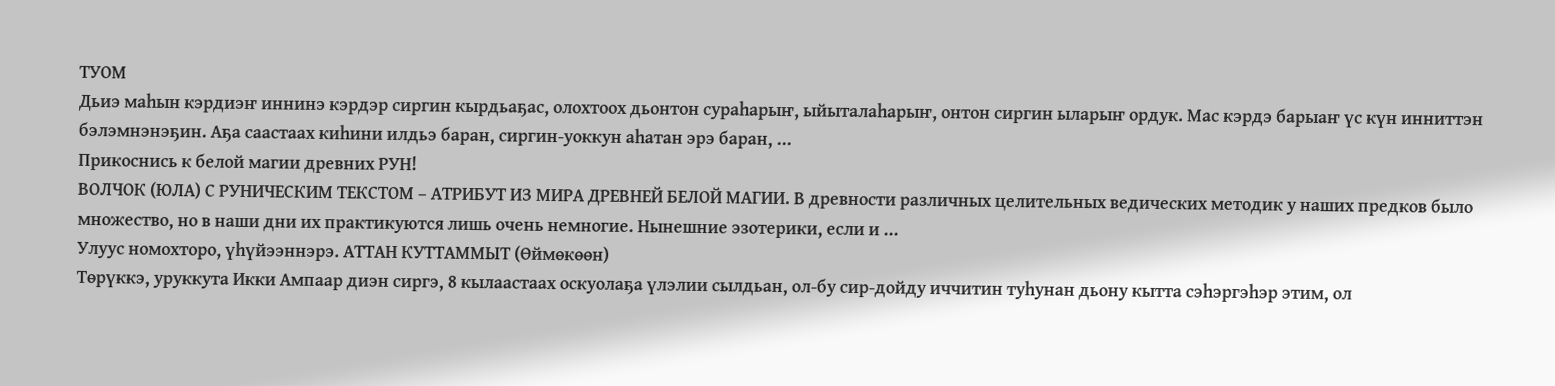ТУОМ
Дьиэ маһын кэрдиэҥ иннинэ кэрдэр сиргин кырдьаҕас, олохтоох дьонтон сураһарыҥ, ыйыталаһарыҥ, онтон сиргин ыларыҥ ордук. Мас кэрдэ барыаҥ үс күн инниттэн бэлэмнэнэҕин. Аҕа саастаах киһини илдьэ баран, сиргин-уоккун аһатан эрэ баран, ...
Прикоснись к белой магии древних РУН!
ВОЛЧОК (ЮЛА) С РУНИЧЕСКИМ ТЕКСТОМ – АТРИБУТ ИЗ МИРА ДРЕВНЕЙ БЕЛОЙ МАГИИ. В древности различных целительных ведических методик у наших предков было множество, но в наши дни их практикуются лишь очень немногие. Нынешние эзотерики, если и ...
Улуус номохторо, үһүйээннэрэ. АТТАН КУТТАММЫТ (Өймөкөөн)
Төрүккэ, уруккута Икки Ампаар диэн сиргэ, 8 кылаастаах оскуолаҕа үлэлии сылдьан, ол-бу сир-дойду иччитин туhунан дьону кытта сэhэргэhэр этим, ол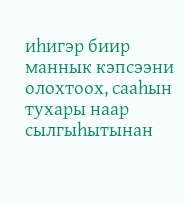иhигэр биир маннык кэпсээни олохтоох, сааhын тухары наар сылгыhытынан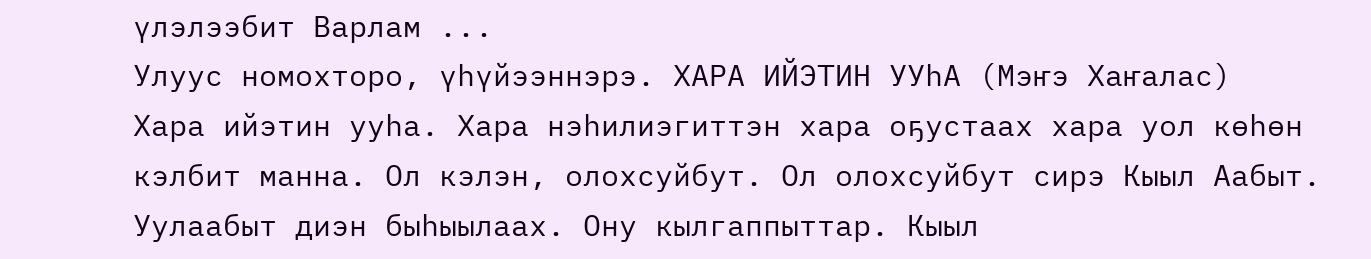үлэлээбит Варлам ...
Улуус номохторо, үһүйээннэрэ. ХАРА ИЙЭТИН УУhА (Мэҥэ Хаҥалас)
Хара ийэтин ууһа. Хара нэһилиэгиттэн хара оҕустаах хара уол көһөн кэлбит манна. Ол кэлэн, олохсуйбут. Ол олохсуйбут сирэ Кыыл Аабыт. Уулаабыт диэн быһыылаах. Ону кылгаппыттар. Кыыл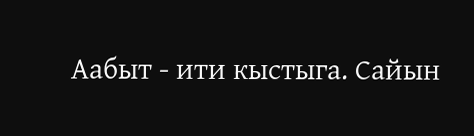Аабыт - ити кыстыга. Сайын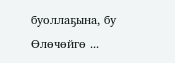буоллаҕына, бу Өлөчөйгө ...